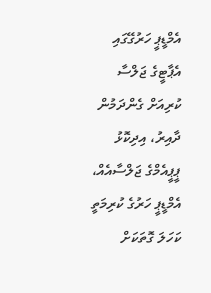އެމްޑީޕީ ހަރުގޭގައި އެޕާޓީގެ ޖަލްސާ ކުރިއަށް ގެންދަމުން ދާއިރު، އިދިކޮޅު ޕީޕީއެމްގެ ޖަލްސާއެއް، އެމްޑީޕީ ހަރުގެ ކުރިމަތީ ކަހަލަ ގޮތަކަށް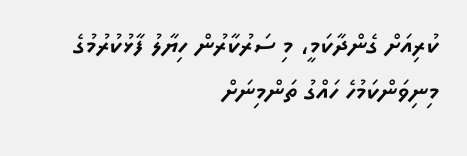ކުރިއަށް ގެންދާކަމީ، މި ސަރުކާރުން ހިޔާލު ފާޅުކުރުމުގެ މިނިވަންކަމުހެ ހައްގު ތަންމިނަށް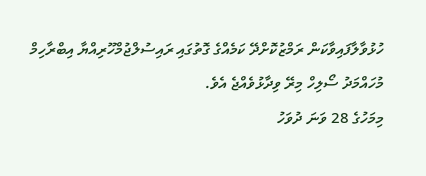ހުޅުވާލާފައިވާކަން ރަމްޒުކޮށްދޭ ކަމެއްގެ ގޮތުގައި ރައިސުލްޖުމްހޫރިއްޔާ އިބްރާހިމް މުހައްމަދު ސޯލިހް މިރޭ ވިދާޅުވެއްޖެ އެވެ.
މިމަހުގެ 28 ވަނަ ދުވަހު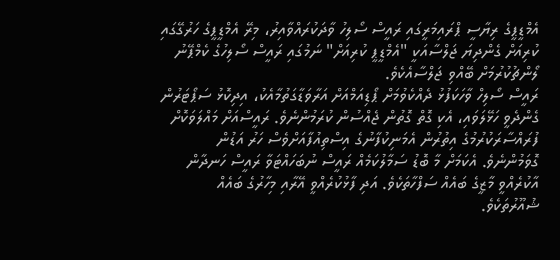އެމްޑީޕީގެ ރިޔާސީ ޕްރައިމަރީގައި ރައީސް ސޯލިހު ވާދަކުރައްވާއިރު، މިރޭ އެމްޑީޕީގެ ހަރުގޭގައި ކުރިއަށް ގެންދިޔަ ޖަލްސާއަކީ "އެމްޑީޕީ ކުރިއަށް" ނަމުގައި ރައީސް ސޯލިހުގެ ކެމްޕޭނު ލޯންޗުކުރުމަށް ބޭއްވި ޖަލްސާއެކެވެ.
ރައީސް ސޯލިހް ވާހަކަފުޅު ދެއްކެވުމަށް ޕޯޑިއަމްއަށް އަރާވަޑާގަތުމާއެކު، އިދިކޮޅު ސަޕޯޓަރުން ގެންދެވީ ހަޅޭލަވައި، އެކި ގޮތް ގޮތުން ޖެއްސުން ކުރަމުންނެވެ. ރައީސްއަށް މައްލަވަކޮށް ފުރައްސާރަކުރުމުގެ އިތުރުން އެމަނިކުފާނުގެ އިސްތިއުފާއަށްވެސް ހަރު އަޑުން ގޮވަމުންނެވެ. އެކަމަށް މާ ބޮޑު ސަމާލުކަމެއް ރައީސް ނުބަހައްޓަވާ ރައީސް ހަނދާން އާކުރެއްވީ މާޒީގެ ބައެއް ސަފްހާތަކެވެ. އަދި ފާޅުކުރެއްވީ އޭރާއި މިހާރުގެ ބައެއް ޝުއޫރުތަކެވެ.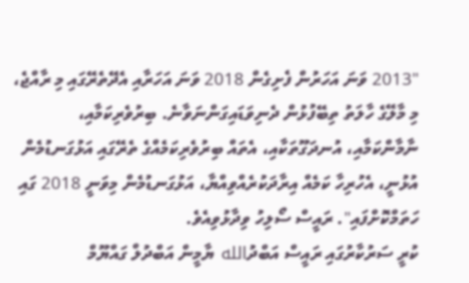"2013 ވަނަ އަހަރުން ފެށިގެން 2018 ވަނަ އަހަރާއި އެދޭތެރޭގައި މި ރާއްޖެ، މި މާލޭގެ ހާލަތު ތިބޭފުޅުން ދެނިވަޑައިގަންނަވާނެ. ބިރުވެރިކަމާއި، ނާމާންކަމާއި، އުނދަގޫތަކާއި، އެތައް ބިރުވެރިކަމެއްގެ ތެރޭގައި އަޅުގަނޑުމެން އުޅުނީ، އެހުރިހާ ކަމެއް އިރާދަކުރެއްވިއްޔާ، އަޅުގަނޑުމެން މިވަނީ 2018 ގައި ހަތަމްކޮށްފައި". ރައީސް ސޯލިހު ވިދާޅުވިއެވެ.
ކުރީ ސަރުކާރުގައި ރައީސް އަބްދުالله ޔާމީން އަބްދުލް ގައްޔޫމް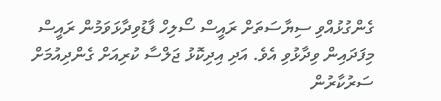ގެންގުޅުއްވި ސިޔާސަތަށް ރައީސް ސޯލިހް ފާޑުވިދާޅަވަމުން ރައީސް މިފަދައިން ވިދާޅުވި އެވެ. އަދި އިދިކޮޅު ޖަލްސާ ކުރިއަށް ގެންދިއުމަށް ސަރުކާރުން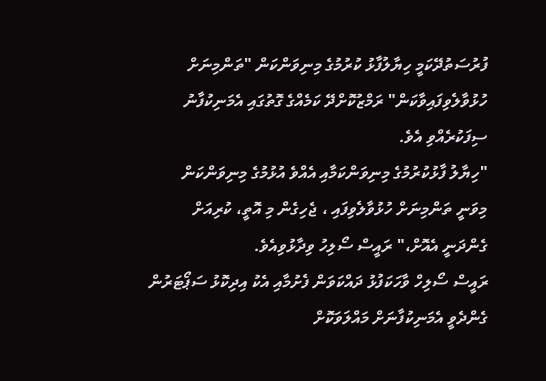ފުރުސަތުދޭކަމީ ހިޔާލުފާޅު ކުރުމުގެ މިނިވަންކަން "ތަންމިނަށް ހުޅުވާލެވިފައިވާކަން" ރަމްޒުކޮށްދޭ ކަމެއްގެ ގޮތުގައި އެމަނިކުފާނު ސިފަކުރެއްވި އެވެ.
"ހިޔާލު ފާޅުކުރުމުގެ މިނިވަންކަމާއި އެއްވެ އުޅުމުގެ މިނިވަންކަން މިވަނީ ތަންމިނަށް ހުޅުވާލެވިފައި ، ޖެހިގެން މި އޮތީ، ކުރިއަށް ގެންދަނީ އެއޮށް،" ރައީސް ސޯލިހު ވިދާޅުވިއެވެ.
ރައީސް ސޯލިހް ވާހަކަފުޅު ދައްކަވަން ފެށުމާއި އެކު އިދިކޮޅު ސަޕޯޓަރުން ގެންދެވީ އެމަނިކުފާނަށް މައްލަވަކޮށް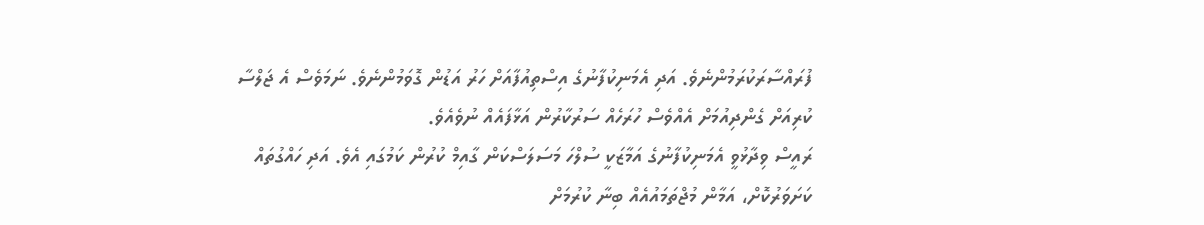ފުރައްސާރަކުރަމުންނެވެ. އަދި އެމަނިކުފާނުގެ އިސްތިއުފާއަށް ހަރު އަޑުން ގޮވަމުންނެވެ. ނަމަވެސް އެ ޖަލްސާ ކުރިއަށް ގެންދިއުމަށް އެއްވެސް ހުރަހެއް ސަރުކާރުން އަޅާފައެއް ނުވެއެވެ.
ރައީސް ވިދާޅުވީ އެމަނިކުފާނުގެ އަމާޒަކީ ސުލްހަ މަސަލަސްކަން ގާއިމް ކުރުން ކަމުގައި އެވެ. އަދި ހައްގުތައް ކަށަވަރުކޮށް، އަމާން މުޖްތަމައުއެއް ބިނާ ކުރުމަށް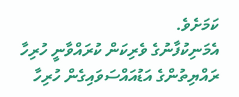ކަމަށެވެ.
އެމަނިކުފާނުގެ ވެރިކަން ކުރައްވާނީ ހުރިހާ ރައްޔިތުންގެ އަޑުއައްސަވައިގެން ހުރިހާ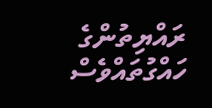ރައްޔިތުންގެ ހައްގުތައްވެސް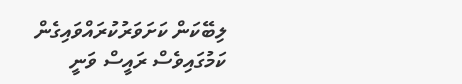ލިބޭކަން ކަށަވަރުކުރައްވައިގެން ކަމުގައިވެސް ރައީސް ވަނީ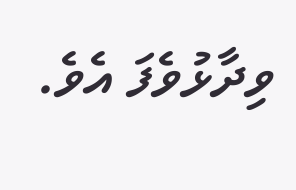ވިދާޅުވެފަ އެވެ.